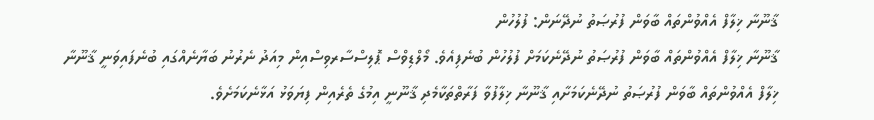ޤާނޫނާ ޚިލާފް އެއްވުންތައް ބާވަން ފުރުޞަތު ނުދޭނަން: ފުލުހުން
ޤާނޫނާ ޚިލާފް އެއްވުންތައް ބާވަން ފުރުޞަތު ނުދޭނެކަމަށް ފުލުހުން ބުނެފިއެވެ. މޯލްޑިވްސް ޕޮލިސްސާރވިސްއިން މިއަދު ނެރުނު ބަޔާނެއްގައި ބުނެފައިވަނީ ޤާނޫނާ ޚިލާފް އެއްވުންތައް ބާވަން ފުރުޞަތު ނުދޭނެކަމަށާއި ޤާނޫނާ ޚިލާފުވާ ފަރާތްތަކާމެދި ޤާނޫނީ އިމުގެ ތެރެއިން ފިޔަވަޅު އަޅާނެކަމަށެވެ.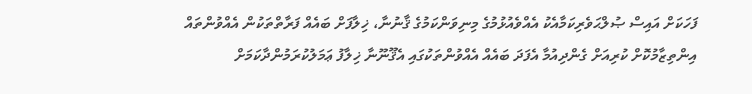ފަހަކަށް އައިސް ޞުލްޙަވެރިކަމާއެކު އެއްވެއުޅުމުގެ މިނިވަންކަމުގެ ޤާނުނާ، ޚިލާފަށް ބައެއް ފަރާތްތަކުން އެއްވުންތައް އިންތިޒާމުކޮށް ކުރިއަށް ގެންދިއުމާ އެފަދަ ބައެއް އެއްވުންތަކުގައި އެޤޫނޫނާ ޚިލާފު ޢަމަލުކުރަމުންދާކަމަށް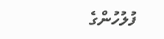ފުލުހުންގެ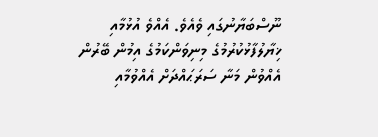ނޫސްބަޔާނުގައި ވެއެވެ. އެއްވެ އުޅުމާއި ޚިޔާލުފާޅުކުރުމުގެ މިނިވަންކަމުގެ އިމުން ބޭރުން އެއްވުން މަނާ ސަރަޙައްދަށް އެއްވުމާއި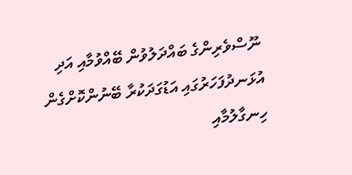ނޫސްވެރިންގެ ބައްދަލުވުން ބޭއްވުމާއި އަދި އުޅަނދުފަހަރުގައި އަޑުގަދަކުރާ ބޭނުންކޮށްގެން ހިނގާލުމާއި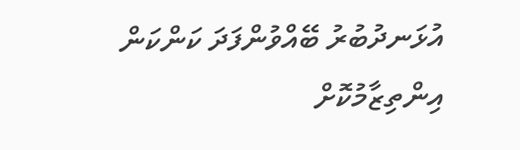އުޅަނދުބުރު ބޭއްވުންފަދަ ކަންކަން އިންތިޒާމުކޮށް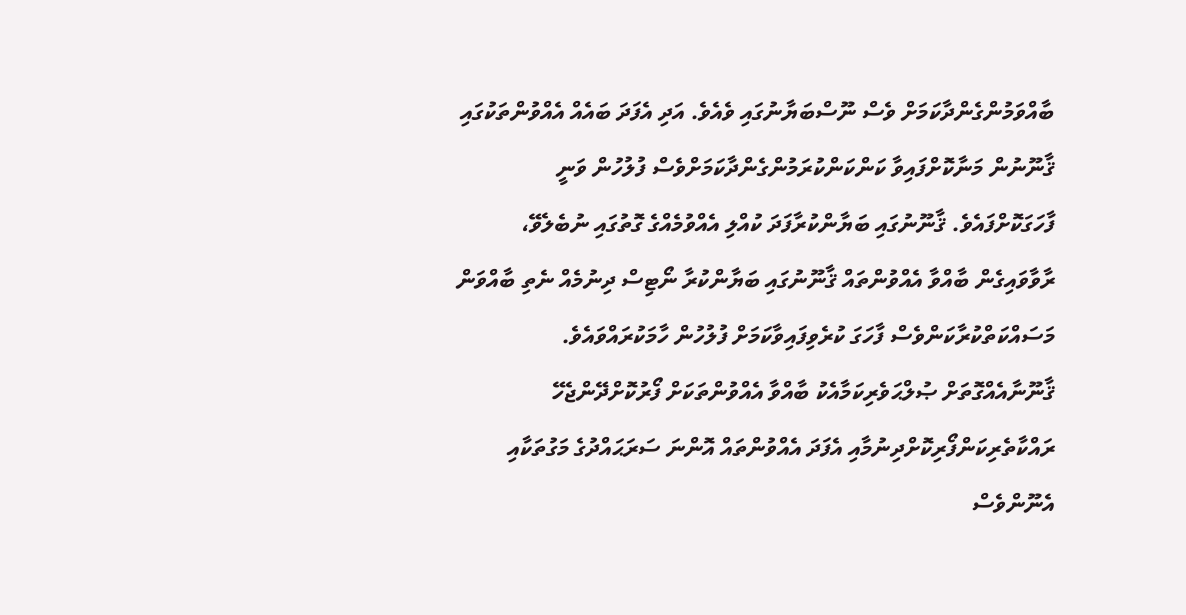ބާއްވަމުންގެންދާކަމަށް ވެސް ނޫސްބަޔާނުގައި ވެއެވެ. އަދި އެފަދަ ބައެއް އެއްވުންތަކުގައި ޤާނޫނުން މަނާކޮށްފައިވާ ކަންކަންކުރަމުންގެންދާކަމަށްވެސް ފުލުހުން ވަނީ ފާހަގަކޮށްފައެވެ. ޤާނޫނުގައި ބަޔާންކުރާފަދަ ކުއްލި އެއްވުމެއްގެ ގޮތުގައި ނުބެލެވޭ، ރާވާވައިގެން ބާއްވާ އެއްވުންތައް ޤާނޫނުގައި ބަޔާންކުރާ ނޯޓިސް ދިނުމެއް ނެތި ބާއްވަން މަސައްކަތްކުރާކަންވެސް ފާހަގަ ކުރެވިފައިވާކަމަށް ފުލުހުން ހާމަކުރައްވައެވެ.
ޤާނޫނާއެއްގޮތަށް ޞުލްޙަވެރިކަމާއެކު ބާއްވާ އެއްވުންތަކަށް ފޯރުކޮށްދޭންޖެހޭ ރައްކާތެރިކަންފޯރިކޮށްދިނުމާއި އެފަދަ އެއްވުންތައް އޮންނަ ސަރަޙައްދުގެ މަގުތަކާއި އެނޫންވެސް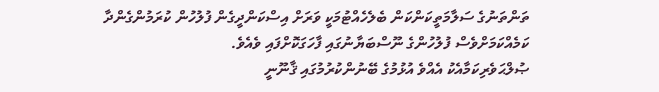ތަންތަނުގެ ސަލާމަތީކަންކަން ބެލެހެއްޓުމަކީ ވަރަށް އިސްކަންދީގެން ފުލުހުން ކުރަމުންގެންދާ ކަމެއްކަމަށްވެސް ފުލުހުންގެ ނޫސްބަޔާނުގައި ފާހަގަކޮށްފައި ވެއެވެ.
ޞުލްޙަވެރިކަމާއެކު އެއްވެ އުޅުމުގެ ބޭނުންކުރުމުގައި ޤާނޫނީ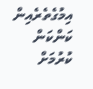އިމުގެތެރެއިން ކަންކަން ކުރުމަށް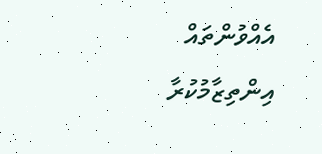އެއްވުންތައް އިންތިޒާމުކުރާ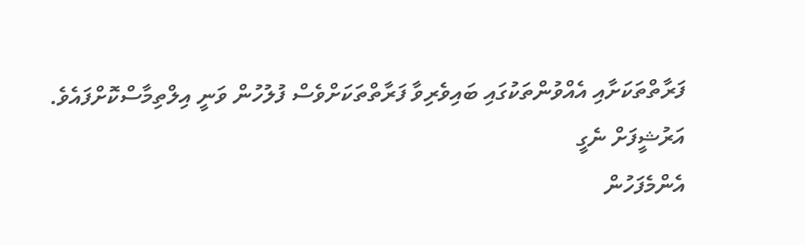ފަރާތްތަކަށާއި އެއްވުންތަކުގައި ބައިވެރިވާ ފަރާތްތަކަށްވެސް ފުލުހުން ވަނީ އިލްތިމާސްކޮށްފައެވެ.
އަރުޝީފަށް ނެގީ
އެންމެފަހުން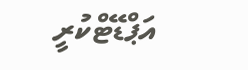އަޕްޑޭޓްކުރީ